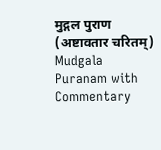मुद्गल पुराण (अष्टावतार चरितम्)
Mudgala Puranam with Commentary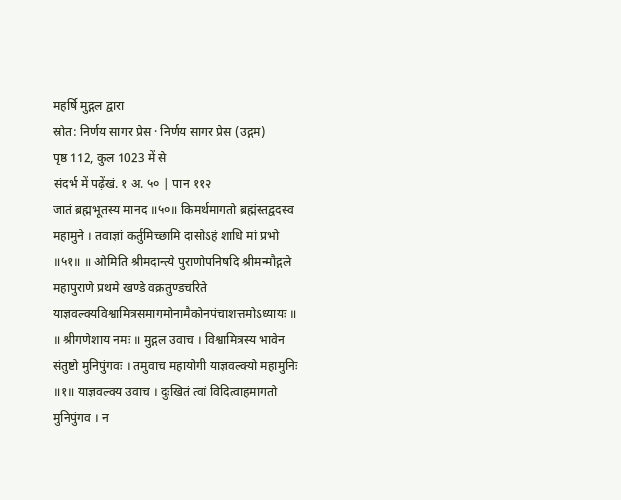महर्षि मुद्गल द्वारा
स्रोत: निर्णय सागर प्रेस · निर्णय सागर प्रेस (उद्गम)
पृष्ठ 112, कुल 1023 में से
संदर्भ में पढ़ेंखं. १ अ. ५० | पान ११२
जातं ब्रह्मभूतस्य मानद ॥५०॥ किमर्थमागतो ब्रह्मंस्तद्वदस्व महामुने । तवाज्ञां कर्तुमिच्छामि दासोऽहं शाधि मां प्रभो ॥५१॥ ॥ ओमिति श्रीमदान्त्ये पुराणोपनिषदि श्रीमन्मौद्गले महापुराणे प्रथमे खण्डे वक्रतुण्डचरिते याज्ञवल्क्यविश्वामित्रसमागमोनामैकोनपंचाशत्तमोऽध्यायः ॥
॥ श्रीगणेशाय नमः ॥ मुद्गल उवाच । विश्वामित्रस्य भावेन संतुष्टो मुनिपुंगवः । तमुवाच महायोगी याज्ञवल्क्यो महामुनिः ॥१॥ याज्ञवल्क्य उवाच । दुःखितं त्वां विदित्वाहमागतो मुनिपुंगव । न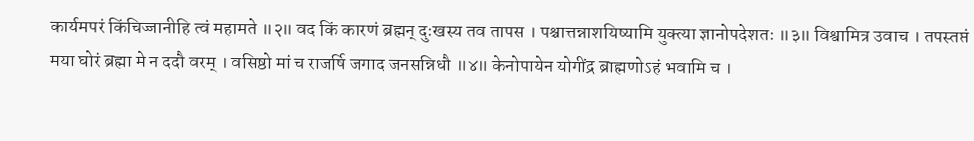कार्यमपरं किंचिज्जानीहि त्वं महामते ॥२॥ वद किं कारणं ब्रह्मन् दुःखस्य तव तापस । पश्चात्तन्नाशयिष्यामि युक्त्या ज्ञानोपदेशतः ॥३॥ विश्वामित्र उवाच । तपस्तप्तं मया घोरं ब्रह्मा मे न ददौ वरम् । वसिष्ठो मां च राजर्षि जगाद जनसन्निधौ ॥४॥ केनोपायेन योगींद्र ब्राह्मणोऽहं भवामि च ।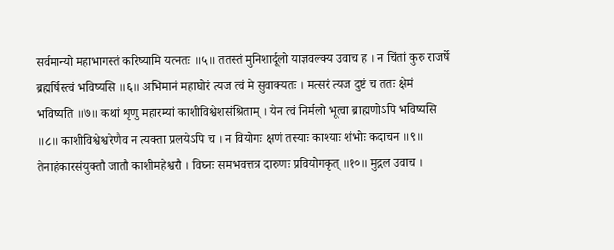सर्वमान्यो महाभागस्तं करिष्यामि यत्नतः ॥५॥ ततस्तं मुनिशार्दूलो याज्ञवल्क्य उवाच ह । न चिंतां कुरु राजर्षे ब्रह्मर्षिस्त्वं भविष्यसि ॥६॥ अभिमानं महाघोरं त्यज त्वं मे सुवाक्यतः । मत्सरं त्यज दुष्टं च ततः क्षेमं भविष्यति ॥७॥ कथां शृणु महारम्यां काशीविश्वेशसंश्रिताम् । येन त्वं निर्मलो भूत्वा ब्राह्मणोऽपि भविष्यसि ॥८॥ काशीविश्वेश्वरेणैव न त्यक्ता प्रलयेऽपि च । न वियोगः क्षणं तस्याः काश्याः शंभोः कदाचन ॥९॥ तेनाहंकारसंयुक्तौ जातौ काशीमहेश्वरौ । विघ्नः समभवत्तत्र दारुणः प्रवियोगकृत् ॥१०॥ मुद्गल उवाच ।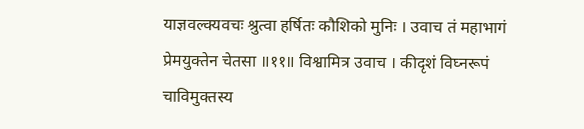याज्ञवल्क्यवचः श्रुत्वा हर्षितः कौशिको मुनिः । उवाच तं महाभागं प्रेमयुक्तेन चेतसा ॥११॥ विश्वामित्र उवाच । कीदृशं विघ्नरूपं चाविमुक्तस्य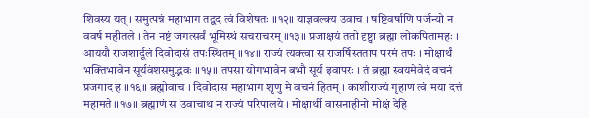शिवस्य यत् । समुत्पन्नं महाभाग तद्वद त्वं विशेषतः ॥१२॥ याज्ञवल्क्य उवाच । षष्टिवर्षाणि पर्जन्यो न ववर्ष महीतले । तेन नष्टं जगत्सर्वं भूमिस्थं सचराचरम् ॥१३॥ प्रजाक्षयं ततो दृष्ट्वा ब्रह्मा लोकपितामहः । आययौ राजशार्दूलं दिवोदासं तपःस्थितम् ॥१४॥ राज्यं त्यक्त्वा स राजर्षिस्तताप परमं तपः । मोक्षार्थं भक्तिभावेन सूर्यवंशसमुद्भवः ॥१५॥ तपसा योगभावेन बभौ सूर्य इवापरः । तं ब्रह्मा स्वयमेवेदं वचनं प्रजगाद ह ॥१६॥ ब्रह्मोवाच । दिवोदास महाभाग शृणु मे वचनं हितम् । काशीराज्यं गृहाण त्वं मया दत्तं महामते ॥१७॥ ब्रह्माणं स उवाचाथ न राज्यं परिपालये । मोक्षार्थी वासनाहीनो मोक्षं देहि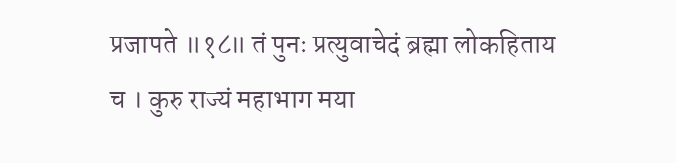प्रजापते ॥१८॥ तं पुनः प्रत्युवाचेदं ब्रह्मा लोकहिताय च । कुरु राज्यं महाभाग मया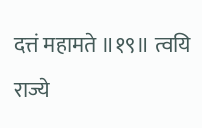दत्तं महामते ॥१९॥ त्वयि राज्ये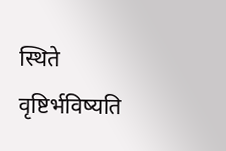स्थिते वृष्टिर्भविष्यति